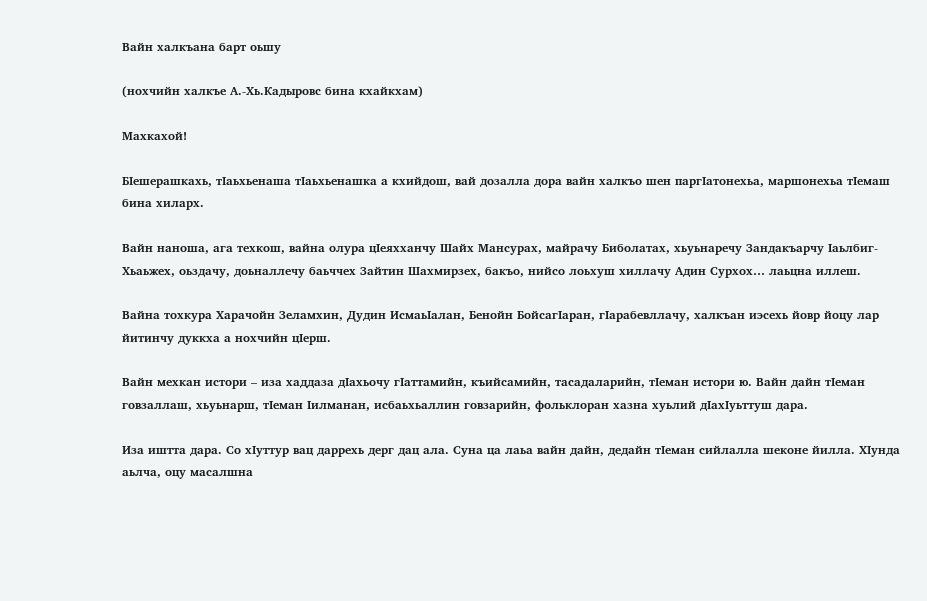Вайн халкъана барт оьшу

(нохчийн халкъе А.-Хь.Кадыровс бина кхайкхам)

Махкахой!

БIешерашкахь, тIаьхьенаша тIаьхьенашка а кхийдош, вай дозалла дора вайн халкъо шен паргIатонехьа, маршонехьа тIемаш бина хиларх.

Вайн наноша, ага техкош, вайна олура цIеяхханчу Шайх Мансурах, майрачу Биболатах, хьуьнаречу Зандакъарчу Iаьлбиг-Хьаьжех, оьздачу, доьналлечу баьччех Зайтин Шахмирзех, бакъо, нийсо лоьхуш хиллачу Адин Сурхох… лаьцна иллеш.

Вайна тохкура Харачойн Зеламхин, Дудин ИсмаьIалан, Бенойн БойсагIаран, гIарабевллачу, халкъан иэсехь йовр йоцу лар йитинчу дуккха а нохчийн цIерш.

Вайн мехкан истори – иза хаддаза дIахьочу гIаттамийн, къийсамийн, тасадаларийн, тIеман истори ю. Вайн дайн тIеман говзаллаш, хьуьнарш, тIеман Iилманан, исбаьхьаллин говзарийн, фольклоран хазна хуьлий дIахIуьттуш дара.

Иза иштта дара. Со хIуттур вац даррехь дерг дац ала. Суна ца лаьа вайн дайн, дедайн тIеман сийлалла шеконе йилла. ХIунда аьлча, оцу масалшна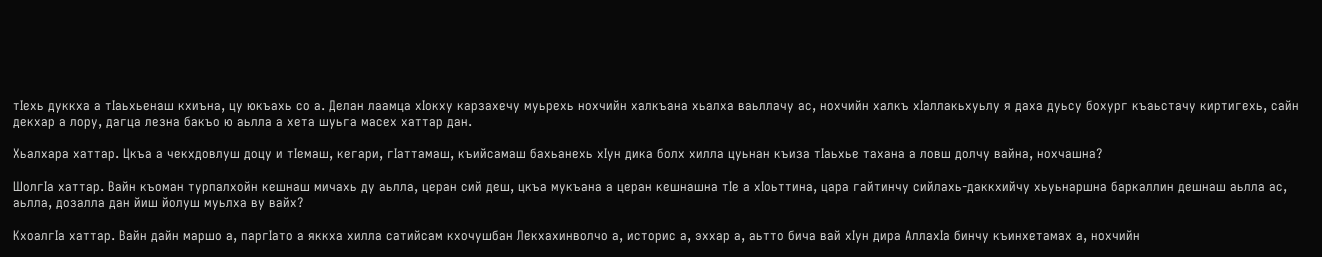тIехь дуккха а тIаьхьенаш кхиъна, цу юкъахь со а. Делан лаамца хIокху карзахечу муьрехь нохчийн халкъана хьалха ваьллачу ас, нохчийн халкъ хIаллакьхуьлу я даха дуьсу бохург къаьстачу киртигехь, сайн декхар а лору, дагца лезна бакъо ю аьлла а хета шуьга масех хаттар дан.

Хьалхара хаттар. Цкъа а чекхдовлуш доцу и тIемаш, кегари, гIаттамаш, къийсамаш бахьанехь хIун дика болх хилла цуьнан къиза тIаьхье тахана а ловш долчу вайна, нохчашна?

ШолгIа хаттар. Вайн къоман турпалхойн кешнаш мичахь ду аьлла, церан сий деш, цкъа мукъана а церан кешнашна тIе а хIоьттина, цара гайтинчу сийлахь-даккхийчу хьуьнаршна баркаллин дешнаш аьлла ас, аьлла, дозалла дан йиш йолуш муьлха ву вайх?

КхоалгIа хаттар. Вайн дайн маршо а, паргIато а яккха хилла сатийсам кхочушбан Лекхахинволчо а, историс а, эххар а, аьтто бича вай хIун дира АллахIа бинчу къинхетамах а, нохчийн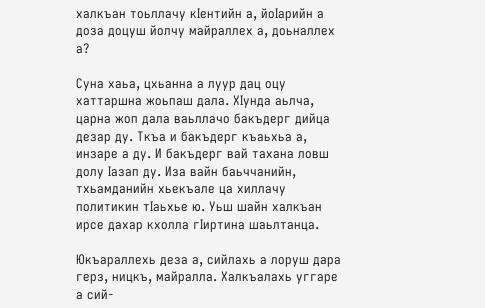халкъан тоьллачу кIентийн а, йоIарийн а доза доцуш йолчу майраллех а, доьналлех а?

Суна хаьа, цхьанна а луур дац оцу хаттаршна жоьпаш дала. ХIунда аьлча, царна жоп дала ваьллачо бакъдерг дийца дезар ду. Ткъа и бакъдерг къаьхьа а, инзаре а ду. И бакъдерг вай тахана ловш долу Iазап ду. Иза вайн баьччанийн, тхьамданийн хьекъале ца хиллачу политикин тIаьхье ю. Уьш шайн халкъан ирсе дахар кхолла гIиртина шаьлтанца.

Юкъараллехь деза а, сийлахь а лоруш дара герз, ницкъ, майралла. Халкъалахь уггаре а сий-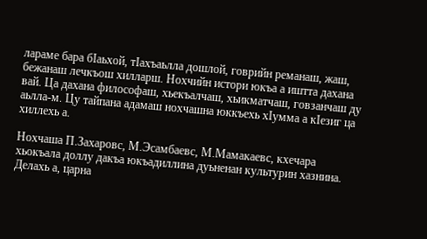лараме бара бIаьхой, тIахъаьлла дошлой, говрийн реманаш, жаш, бежанаш лечкъош хилларш. Нохчийн истори юкъа а иштта дахана вай. Ца дахана философаш, хьекъалчаш, хьикматчаш, говзанчаш ду аьлла-м. Цу тайпана адамаш нохчашна юккъехь хIумма а кIезиг ца хиллехь а.

Нохчаша П.Захаровс, М.Эсамбаевс, М.Мамакаевс, кхечара хьокъала доллу дакъа юкъадиллина дуьненан культурин хазнина. Делахь а, царна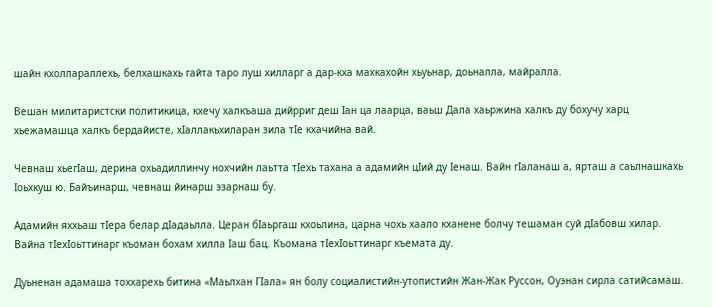шайн кхоллараллехь, белхашкахь гайта таро луш хилларг а дар-кха махкахойн хьуьнар, доьналла, майралла.

Вешан милитаристски политикица, кхечу халкъаша дийрриг деш Iан ца лаарца, ваьш Дала хаьржина халкъ ду бохучу харц хьежамашца халкъ бердайисте, хIаллакьхиларан зила тIе кхачийна вай.

Чевнаш хьегIаш, дерина охьадиллинчу нохчийн лаьтта тIехь тахана а адамийн цIий ду Iенаш. Вайн гIаланаш а, ярташ а саьлнашкахь Iоьхкуш ю. Байъинарш, чевнаш йинарш эзарнаш бу.

Адамийн яххьаш тIера белар дIадаьлла. Церан бIаьргаш кхоьлина, царна чохь хаало кханене болчу тешаман суй дIабовш хилар. Вайна тIехIоьттинарг къоман бохам хилла Iаш бац. Къомана тIехIоьттинарг къемата ду.

Дуьненан адамаша тоххарехь битина «Маьлхан ГIала» ян болу социалистийн-утопистийн Жан-Жак Руссон, Оуэнан сирла сатийсамаш.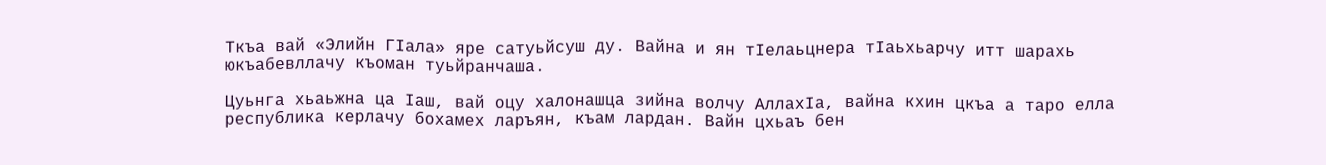Ткъа вай «Элийн ГIала» яре сатуьйсуш ду. Вайна и ян тIелаьцнера тIаьхьарчу итт шарахь юкъабевллачу къоман туьйранчаша.

Цуьнга хьаьжна ца Iаш, вай оцу халонашца зийна волчу АллахIа, вайна кхин цкъа а таро елла республика керлачу бохамех ларъян, къам лардан. Вайн цхьаъ бен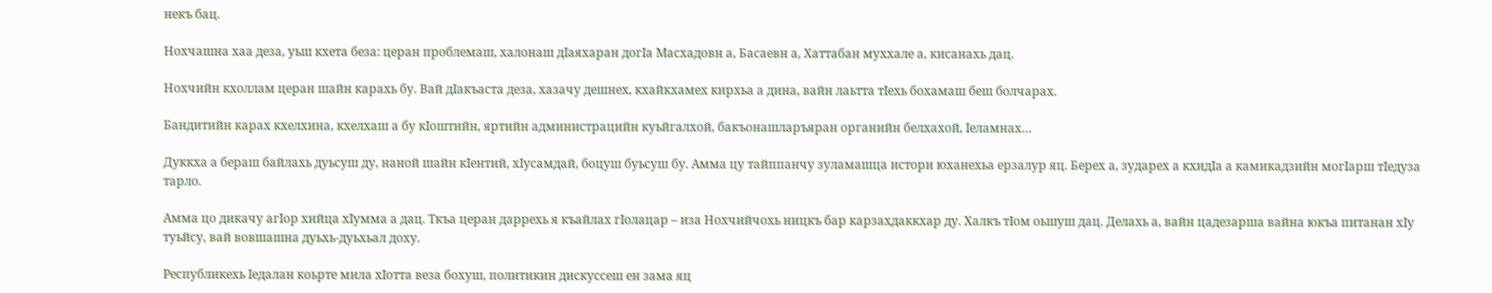некъ бац.

Нохчашна хаа деза, уьш кхета беза: церан проблемаш, халонаш дIаяхаран догIа Масхадовн а, Басаевн а, Хаттабан муххале а, кисанахь дац.

Нохчийн кхоллам церан шайн карахь бу. Вай дIакъаста деза, хазачу дешнех, кхайкхамех кирхьа а дина, вайн лаьтта тIехь бохамаш беш болчарах.

Бандитийн карах кхелхина, кхелхаш а бу кIоштийн, яртийн администрацийн куьйгалхой, бакъонашларъяран органийн белхахой, Iеламнах…

Дуккха а бераш байлахь дуьсуш ду, наной шайн кIентий, хIусамдай, боцуш буьсуш бу. Амма цу тайппанчу зуламашца истори юханехьа ерзалур яц. Берех а, зударех а кхидIа а камикадзийн могIарш тIедуза тарло.

Амма цо дикачу агIор хийца хIумма а дац. Ткъа церан даррехь я къайлах гIолацар – иза Нохчийчохь ницкъ бар карзахдаккхар ду. Халкъ тIом оьшуш дац. Делахь а, вайн цадезарша вайна юкъа питанан хIу туьйсу, вай вовшашна дуьхь-дуьхьал доху.

Республикехь Iедалан коьрте мила хIотта веза бохуш, политикин дискуссеш ен зама яц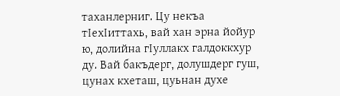таханлерниг. Цу некъа тIехIиттахь, вай хан эрна йойур ю, долийна гIуллакх галдоккхур ду. Вай бакъдерг, долушдерг гуш, цунах кхеташ, цуьнан духе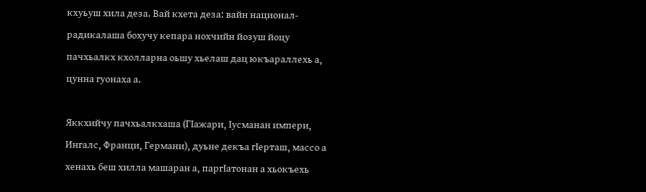кхуьуш хила деза. Вай кхета деза: вайн национал-радикалаша бохучу кепара нохчийн йозуш йоцу пачхьалкх кхолларна оьшу хьелаш дац юкъараллехь а, цунна гуонаха а.

Яккхийчу пачхьалкхаша (ГIажари, Iусманан импери, Ингалс, Франци, Германи), дуьне декъа гIерташ, массо а хенахь беш хилла машаран а, паргIатонан а хьокъехь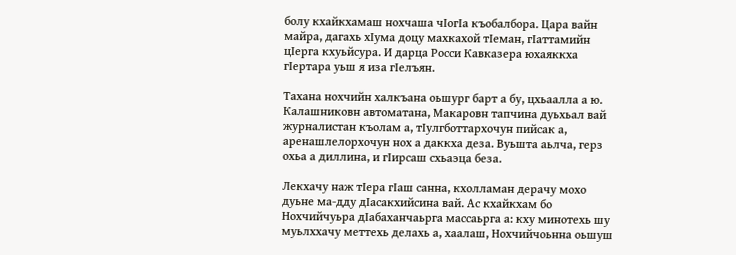болу кхайкхамаш нохчаша чIогIа къобалбора. Цара вайн майра, дагахь хIума доцу махкахой тIеман, гIаттамийн цIерга кхуьйсура. И дарца Росси Кавказера юхаяккха гIертара уьш я иза гIелъян.

Тахана нохчийн халкъана оьшург барт а бу, цхьаалла а ю. Калашниковн автоматана, Макаровн тапчина дуьхьал вай журналистан къолам а, тIулгботтархочун пийсак а, аренашлелорхочун нох а даккха деза. Вуьшта аьлча, герз охьа а диллина, и гIирсаш схьаэца беза.

Лекхачу наж тIера гIаш санна, кхолламан дерачу мохо дуьне ма-дду дIасакхийсина вай. Ас кхайкхам бо Нохчийчуьра дIабаханчаьрга массаьрга а: кху минотехь шу муьлххачу меттехь делахь а, хаалаш, Нохчийчоьнна оьшуш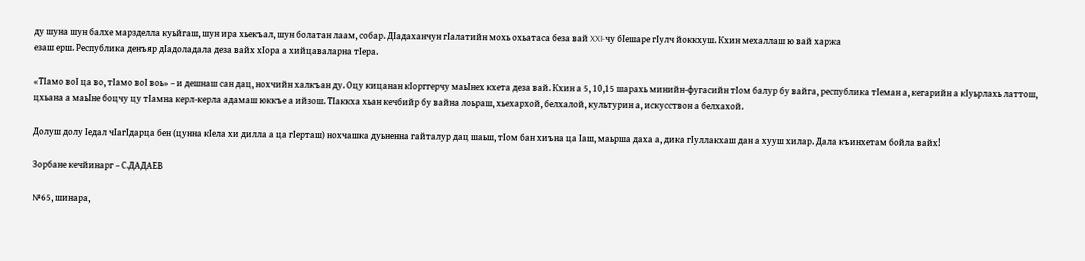ду шуна шун балхе марзделла куьйгаш, шун ира хьекъал, шун болатан лаам, собар. ДIадаханчун гIалатийн мохь охьатаса беза вай XXI-чу бIешаре гIулч йоккхуш. Кхин мехаллаш ю вай харжа
езаш ерш. Республика денъяр дIадоладала деза вайх хIора а хийцаваларна тIера.

«ТIамо воI ца во, тIамо воI воь» – и дешнаш сан дац, нохчийн халкъан ду. Оцу кицанан кIорггерчу маьIнех кхета деза вай. Кхин а 5, 10,15 шарахь минийн-фугасийн тIом балур бу вайга, республика тIеман а, кегарийн а кIуьрлахь латтош, цхьана а маьIне боцчу цу тIамна керл-керла адамаш юккъе а ийзош. ТIаккха хьан кечбийр бу вайна лоьраш, хьехархой, белхалой, культурин а, искусствон а белхахой.

Долуш долу Iедал чIагIдарца бен (цунна кIела хи дилла а ца гIерташ) нохчашка дуьненна гайталур дац шаьш, тIом бан хиъна ца Iаш, маьрша даха а, дика гIуллакхаш дан а хууш хилар. Дала къинхетам бойла вайх!

Зорбане кечйинарг – С.ДАДАЕВ

№65, шинара,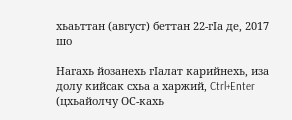хьаьттан (август) беттан 22-гIа де, 2017 шо

Нагахь йозанехь гIалат карийнехь, иза долу кийсак схьа а харжий, Ctrl+Enter (цхьайолчу ОС-кахь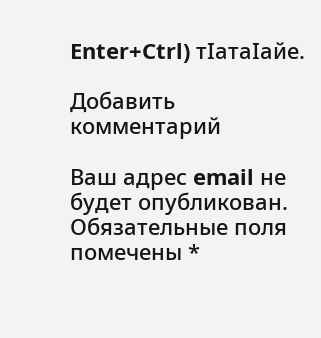Enter+Ctrl) тIатаIайе.

Добавить комментарий

Ваш адрес email не будет опубликован. Обязательные поля помечены *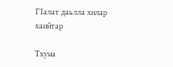ГIалат даьлла хилар хаийтар

Тхуна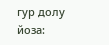гур долу йоза: